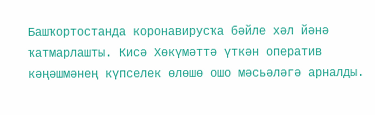Башҡортостанда коронавирусҡа бәйле хәл йәнә ҡатмарлашты. Кисә Хөкүмәттә үткән оператив кәңәшмәнең күпселек өлөшө ошо мәсьәләгә арналды.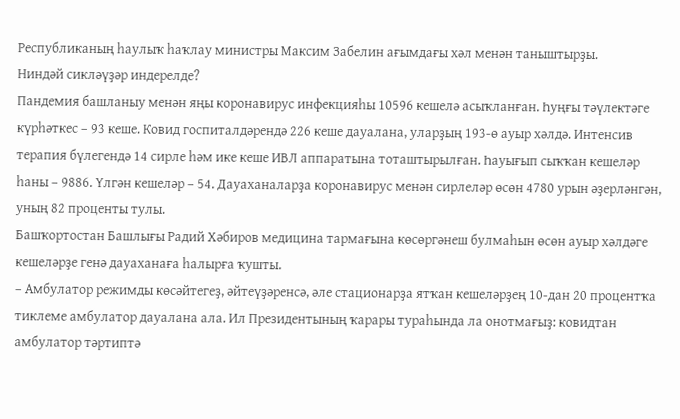Республиканың һаулыҡ һаҡлау министры Максим Забелин ағымдағы хәл менән таныштырҙы.
Ниндәй сикләүҙәр индерелде?
Пандемия башланыу менән яңы коронавирус инфекцияһы 10596 кешелә асыҡланған. Һуңғы тәүлектәге күрһәткес – 93 кеше. Ковид госпиталдәрендә 226 кеше дауалана, уларҙың 193-ө ауыр хәлдә. Интенсив терапия бүлегендә 14 сирле һәм ике кеше ИВЛ аппаратына тоташтырылған. Һауығып сыҡҡан кешеләр һаны – 9886. Үлгән кешеләр – 54. Дауаханаларҙа коронавирус менән сирлеләр өсөн 4780 урын әҙерләнгән, уның 82 проценты тулы.
Башҡортостан Башлығы Радий Хәбиров медицина тармағына көсөргәнеш булмаһын өсөн ауыр хәлдәге кешеләрҙе генә дауаханаға һалырға ҡушты.
– Амбулатор режимды көсәйтегеҙ, әйтеүҙәренсә, әле стационарҙа ятҡан кешеләрҙең 10-дан 20 процентҡа тиклеме амбулатор дауалана ала. Ил Президентының ҡарары тураһында ла онотмағыҙ: ковидтан амбулатор тәртиптә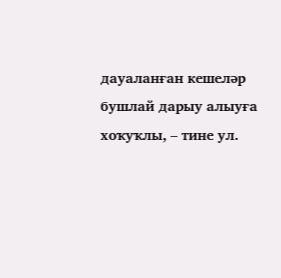дауаланған кешеләр бушлай дарыу алыуға хоҡуҡлы, – тине ул.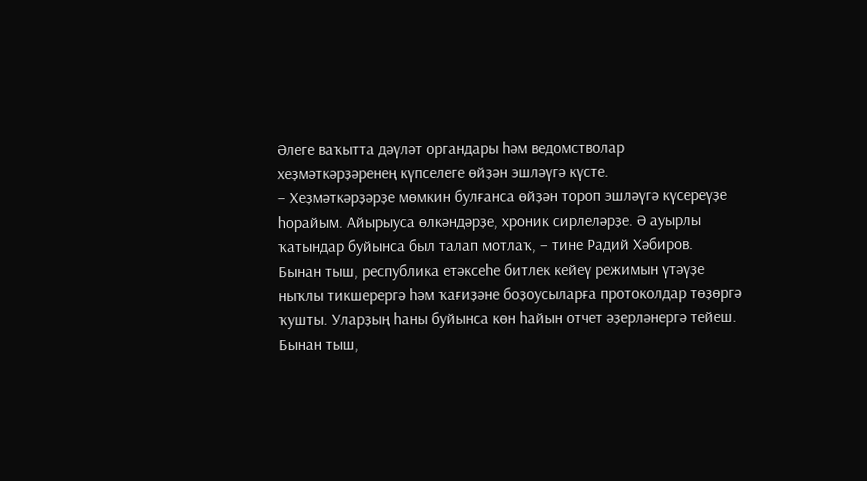Әлеге ваҡытта дәүләт органдары һәм ведомстволар хеҙмәткәрҙәренең күпселеге өйҙән эшләүгә күсте.
– Хеҙмәткәрҙәрҙе мөмкин булғанса өйҙән тороп эшләүгә күсереүҙе һорайым. Айырыуса өлкәндәрҙе, хроник сирлеләрҙе. Ә ауырлы ҡатындар буйынса был талап мотлаҡ, – тине Радий Хәбиров.
Бынан тыш, республика етәксеһе битлек кейеү режимын үтәүҙе ныҡлы тикшерергә һәм ҡағиҙәне боҙоусыларға протоколдар төҙөргә ҡушты. Уларҙың һаны буйынса көн һайын отчет әҙерләнергә тейеш.
Бынан тыш,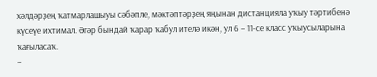хәлдәрҙең ҡатмарлашыуы сәбәпле, мәктәптәрҙең яңынан дистанцияла уҡыу тәртибенә күсеүе ихтимал. Әгәр бындай ҡарар ҡабул ителә икән, ул 6 – 11-се класс уҡыусыларына ҡағыласаҡ.
–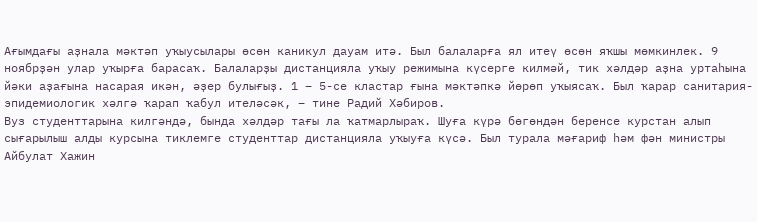Ағымдағы аҙнала мәктәп уҡыусылары өсөн каникул дауам итә. Был балаларға ял итеү өсөн яҡшы мөмкинлек. 9 ноябрҙән улар уҡырға барасаҡ. Балаларҙы дистанцияла уҡыу режимына күсерге килмәй, тик хәлдәр аҙна уртаһына йәки аҙағына насарая икән, әҙер булығыҙ. 1 – 5-се кластар ғына мәктәпкә йөрөп уҡыясаҡ. Был ҡарар санитария-эпидемиологик хәлгә ҡарап ҡабул ителәсәк, – тине Радий Хәбиров.
Вуз студенттарына килгәндә, бында хәлдәр тағы ла ҡатмарлыраҡ. Шуға күрә бөгөндән беренсе курстан алып сығарылыш алды курсына тиклемге студенттар дистанцияла уҡыуға күсә. Был турала мәғариф һәм фән министры Айбулат Хажин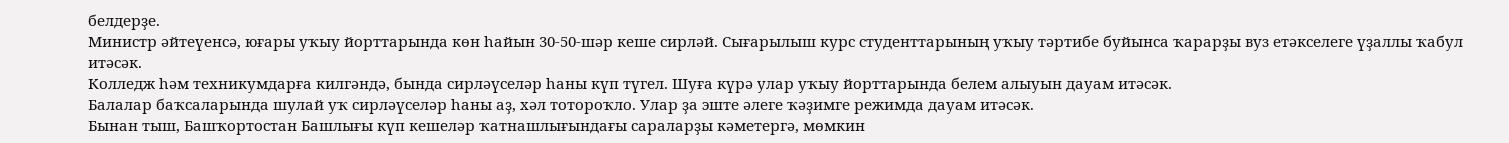белдерҙе.
Министр әйтеүенсә, юғары уҡыу йорттарында көн һайын 30-50-шәр кеше сирләй. Сығарылыш курс студенттарының уҡыу тәртибе буйынса ҡарарҙы вуз етәкселеге үҙаллы ҡабул итәсәк.
Колледж һәм техникумдарға килгәндә, бында сирләүселәр һаны күп түгел. Шуға күрә улар уҡыу йорттарында белем алыуын дауам итәсәк.
Балалар баҡсаларында шулай уҡ сирләүселәр һаны аҙ, хәл тотороҡло. Улар ҙа эште әлеге ҡәҙимге режимда дауам итәсәк.
Бынан тыш, Башҡортостан Башлығы күп кешеләр ҡатнашлығындағы сараларҙы кәметергә, мөмкин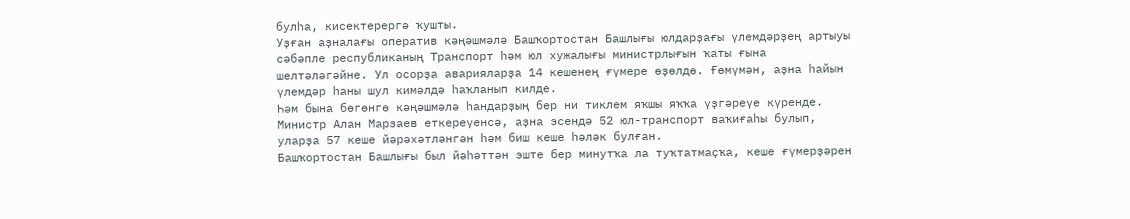булһа, кисектерергә ҡушты.
Уҙған аҙналағы оператив кәңәшмәлә Башҡортостан Башлығы юлдарҙағы үлемдәрҙең артыуы сәбәпле республиканың Транспорт һәм юл хужалығы министрлығын ҡаты ғына шелтәләгәйне. Ул осорҙа аварияларҙа 14 кешенең ғүмере өҙөлдө. Ғөмүмән, аҙна һайын үлемдәр һаны шул кимәлдә һаҡланып килде.
Һәм бына бөгөнгө кәңәшмәлә һандарҙың бер ни тиклем яҡшы яҡҡа үҙгәреүе күренде. Министр Алан Марзаев еткереүенсә, аҙна эсендә 52 юл-транспорт ваҡиғаһы булып, уларҙа 57 кеше йәрәхәтләнгән һәм биш кеше һәләк булған.
Башҡортостан Башлығы был йәһәттән эште бер минутҡа ла туҡтатмаҫҡа, кеше ғүмерҙәрен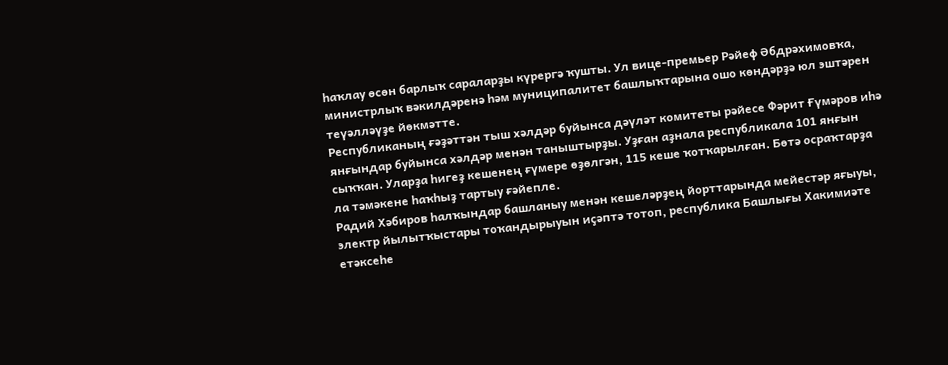һаҡлау өсөн барлыҡ сараларҙы күрергә ҡушты. Ул вице-премьер Рәйеф Әбдрәхимовҡа, министрлыҡ вәкилдәренә һәм муниципалитет башлыҡтарына ошо көндәрҙә юл эштәрен теүәлләүҙе йөкмәтте.
Республиканың ғәҙәттән тыш хәлдәр буйынса дәүләт комитеты рәйесе Фәрит Ғүмәров иһә янғындар буйынса хәлдәр менән таныштырҙы. Уҙған аҙнала республикала 101 янғын сыҡҡан. Уларҙа һигеҙ кешенең ғүмере өҙөлгән, 115 кеше ҡотҡарылған. Бөтә осраҡтарҙа ла тәмәкене һаҡһыҙ тартыу ғәйепле.
Радий Хәбиров һалҡындар башланыу менән кешеләрҙең йорттарында мейестәр яғыуы, электр йылытҡыстары тоҡандырыуын иҫәптә тотоп, республика Башлығы Хакимиәте етәксеһе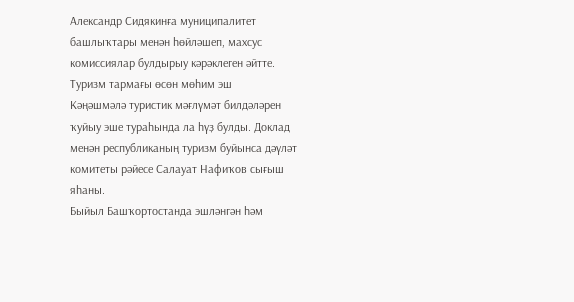Александр Сидякинға муниципалитет башлыҡтары менән һөйләшеп, махсус комиссиялар булдырыу кәрәклеген әйтте.
Туризм тармағы өсөн мөһим эш
Кәңәшмәлә туристик мәғлүмәт билдәләрен ҡуйыу эше тураһында ла һүҙ булды. Доклад менән республиканың туризм буйынса дәүләт комитеты рәйесе Салауат Нафиҡов сығыш яһаны.
Быйыл Башҡортостанда эшләнгән һәм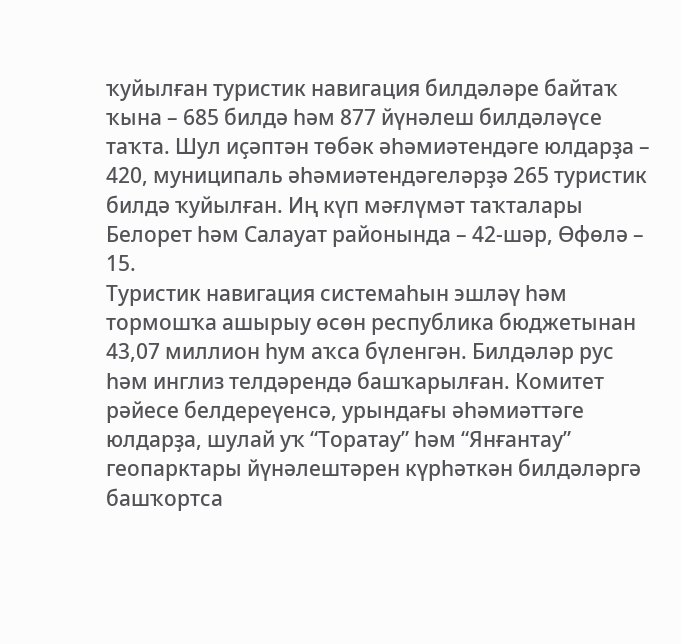ҡуйылған туристик навигация билдәләре байтаҡ ҡына – 685 билдә һәм 877 йүнәлеш билдәләүсе таҡта. Шул иҫәптән төбәк әһәмиәтендәге юлдарҙа – 420, муниципаль әһәмиәтендәгеләрҙә 265 туристик билдә ҡуйылған. Иң күп мәғлүмәт таҡталары Белорет һәм Салауат районында – 42-шәр, Өфөлә – 15.
Туристик навигация системаһын эшләү һәм тормошҡа ашырыу өсөн республика бюджетынан 43,07 миллион һум аҡса бүленгән. Билдәләр рус һәм инглиз телдәрендә башҡарылған. Комитет рәйесе белдереүенсә, урындағы әһәмиәттәге юлдарҙа, шулай уҡ “Торатау” һәм “Янғантау” геопарктары йүнәлештәрен күрһәткән билдәләргә башҡортса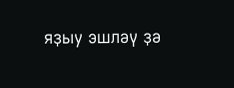яҙыу эшләү ҙә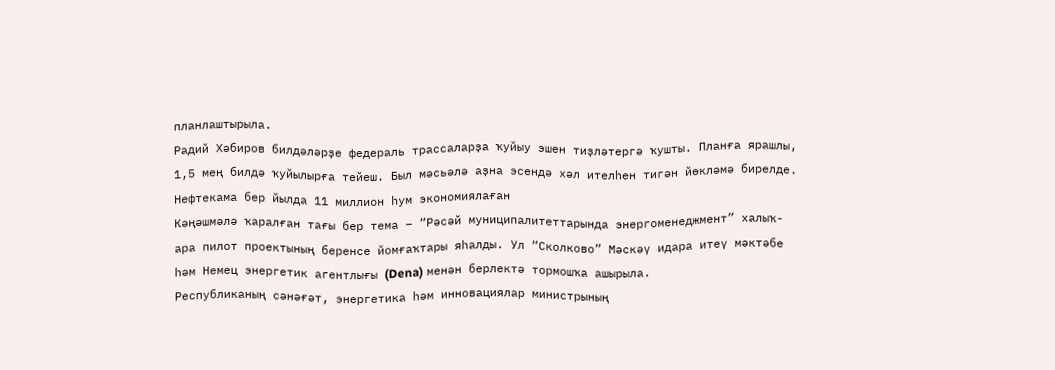планлаштырыла.
Радий Хәбиров билдәләрҙе федераль трассаларҙа ҡуйыу эшен тиҙләтергә ҡушты. Планға ярашлы, 1,5 мең билдә ҡуйылырға тейеш. Был мәсьәлә аҙна эсендә хәл ителһен тигән йөкләмә бирелде.
Нефтекама бер йылда 11 миллион һум экономиялаған
Кәңәшмәлә ҡаралған тағы бер тема – “Рәсәй муниципалитеттарында энергоменеджмент” халыҡ-ара пилот проектының беренсе йомғаҡтары яһалды. Ул “Сколково” Мәскәү идара итеү мәктәбе һәм Немец энергетик агентлығы (Dena) менән берлектә тормошҡа ашырыла.
Республиканың сәнәғәт, энергетика һәм инновациялар министрының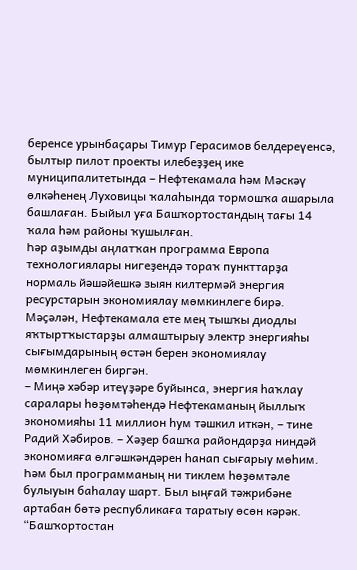беренсе урынбаҫары Тимур Герасимов белдереүенсә, былтыр пилот проекты илебеҙҙең ике муниципалитетында – Нефтекамала һәм Мәскәү өлкәһенең Луховицы ҡалаһында тормошҡа ашарыла башлаған. Быйыл уға Башҡортостандың тағы 14 ҡала һәм районы ҡушылған.
Һәр аҙымды аңлатҡан программа Европа технологиялары нигеҙендә тораҡ пункттарҙа нормаль йәшәйешкә зыян килтермәй энергия ресурстарын экономиялау мөмкинлеге бирә. Мәҫәлән, Нефтекамала ете мең тышҡы диодлы яҡтыртҡыстарҙы алмаштырыу электр энергияһы сығымдарының өстән берен экономиялау мөмкинлеген биргән.
– Миңә хәбәр итеүҙәре буйынса, энергия һаҡлау саралары һөҙөмтәһендә Нефтекаманың йыллыҡ экономияһы 11 миллион һум тәшкил иткән, – тине Радий Хәбиров. – Хәҙер башҡа райондарҙа ниндәй экономияға өлгәшкәндәрен һанап сығарыу мөһим. Һәм был программаның ни тиклем һөҙөмтәле булыуын баһалау шарт. Был ыңғай тәжрибәне артабан бөтә республикаға таратыу өсөн кәрәк.
“Башҡортостан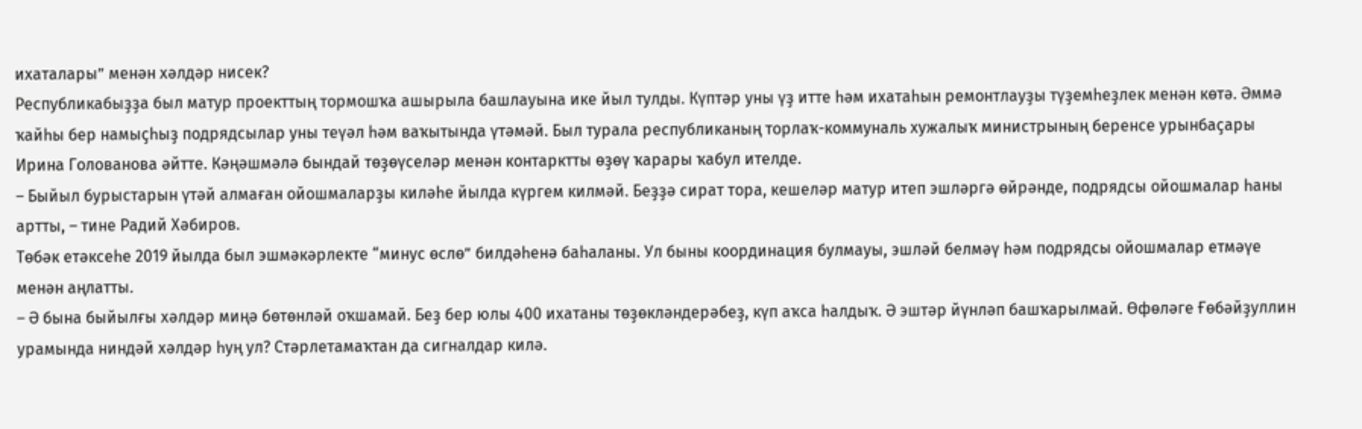ихаталары” менән хәлдәр нисек?
Республикабыҙҙа был матур проекттың тормошҡа ашырыла башлауына ике йыл тулды. Күптәр уны үҙ итте һәм ихатаһын ремонтлауҙы түҙемһеҙлек менән көтә. Әммә ҡайһы бер намыҫһыҙ подрядсылар уны теүәл һәм ваҡытында үтәмәй. Был турала республиканың торлаҡ-коммуналь хужалыҡ министрының беренсе урынбаҫары Ирина Голованова әйтте. Кәңәшмәлә бындай төҙөүселәр менән контарктты өҙөү ҡарары ҡабул ителде.
– Быйыл бурыстарын үтәй алмаған ойошмаларҙы киләһе йылда күргем килмәй. Беҙҙә сират тора, кешеләр матур итеп эшләргә өйрәнде, подрядсы ойошмалар һаны артты, – тине Радий Хәбиров.
Төбәк етәксеһе 2019 йылда был эшмәкәрлекте “минус өслө” билдәһенә баһаланы. Ул быны координация булмауы, эшләй белмәү һәм подрядсы ойошмалар етмәүе менән аңлатты.
– Ә бына быйылғы хәлдәр миңә бөтөнләй оҡшамай. Беҙ бер юлы 400 ихатаны төҙөкләндерәбеҙ, күп аҡса һалдыҡ. Ә эштәр йүнләп башҡарылмай. Өфөләге Ғөбәйҙуллин урамында ниндәй хәлдәр һуң ул? Стәрлетамаҡтан да сигналдар килә.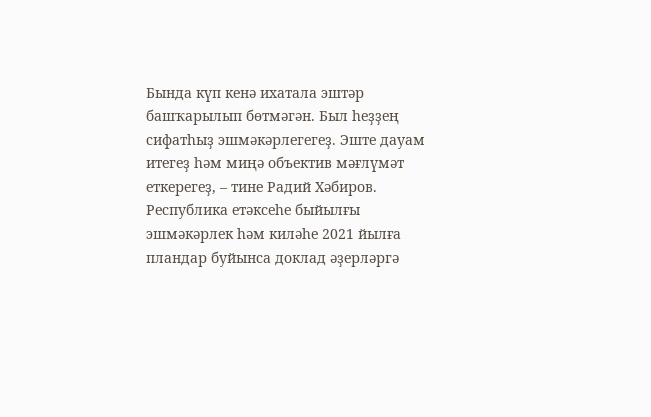Бында күп кенә ихатала эштәр башҡарылып бөтмәгән. Был һеҙҙең сифатһыҙ эшмәкәрлегегеҙ. Эште дауам итегеҙ һәм миңә объектив мәғлүмәт еткерегеҙ, – тине Радий Хәбиров.
Республика етәксеһе быйылғы эшмәкәрлек һәм киләһе 2021 йылға пландар буйынса доклад әҙерләргә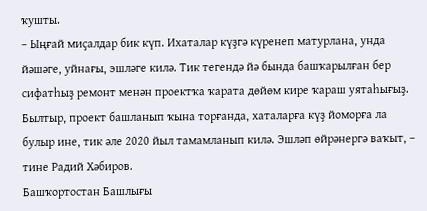ҡушты.
– Ыңғай миҫалдар бик күп. Ихаталар күҙгә күренеп матурлана, унда йәшәге, уйнағы, эшләге килә. Тик тегендә йә бында башҡарылған бер сифатһыҙ ремонт менән проектҡа ҡарата дөйөм кире ҡараш уятаһығыҙ. Былтыр, проект башланып ҡына торғанда, хаталарға күҙ йоморға ла булыр ине, тик әле 2020 йыл тамамланып килә. Эшләп өйрәнергә ваҡыт, – тине Радий Хәбиров.
Башҡортостан Башлығы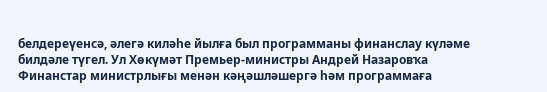белдереүенсә, әлегә киләһе йылға был программаны финанслау күләме билдәле түгел. Ул Хөкүмәт Премьер-министры Андрей Назаровҡа Финанстар министрлығы менән кәңәшләшергә һәм программаға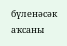бүленәсәк аҡсаны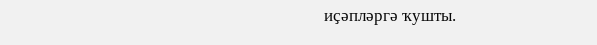иҫәпләргә ҡушты.